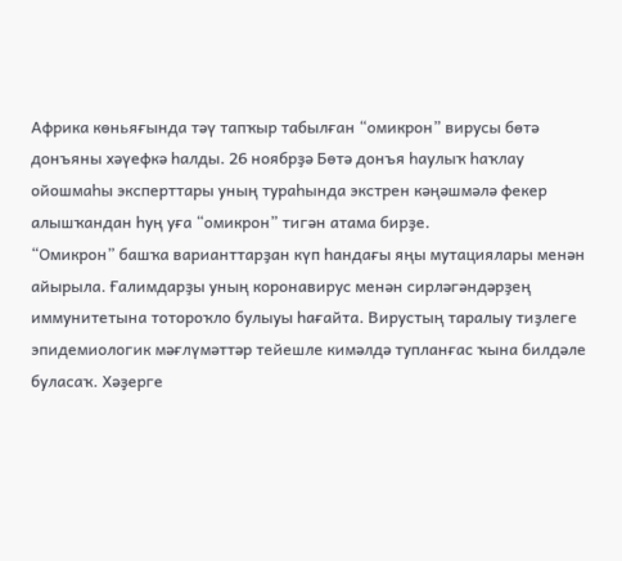Африка көньяғында тәү тапҡыр табылған “омикрон” вирусы бөтә донъяны хәүефкә һалды. 26 ноябрҙә Бөтә донъя һаулыҡ һаҡлау ойошмаһы эксперттары уның тураһында экстрен кәңәшмәлә фекер алышҡандан һуң уға “омикрон” тигән атама бирҙе.
“Омикрон” башҡа варианттарҙан күп һандағы яңы мутациялары менән айырыла. Ғалимдарҙы уның коронавирус менән сирләгәндәрҙең иммунитетына тотороҡло булыуы һағайта. Вирустың таралыу тиҙлеге эпидемиологик мәғлүмәттәр тейешле кимәлдә тупланғас ҡына билдәле буласаҡ. Хәҙерге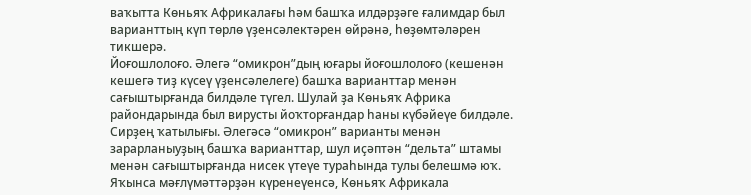ваҡытта Көньяҡ Африкалағы һәм башҡа илдәрҙәге ғалимдар был варианттың күп төрлө үҙенсәлектәрен өйрәнә, һөҙөмтәләрен тикшерә.
Йоғошлолоғо. Әлегә “омикрон”дың юғары йоғошлолоғо (кешенән кешегә тиҙ күсеү үҙенсәлелеге) башҡа варианттар менән сағыштырғанда билдәле түгел. Шулай ҙа Көньяҡ Африка райондарында был вирусты йоҡторғандар һаны күбәйеүе билдәле.
Сирҙең ҡатылығы. Әлегәсә “омикрон” варианты менән зарарланыуҙың башҡа варианттар, шул иҫәптән “дельта” штамы менән сағыштырғанда нисек үтеүе тураһында тулы белешмә юҡ. Яҡынса мәғлүмәттәрҙән күренеүенсә, Көньяҡ Африкала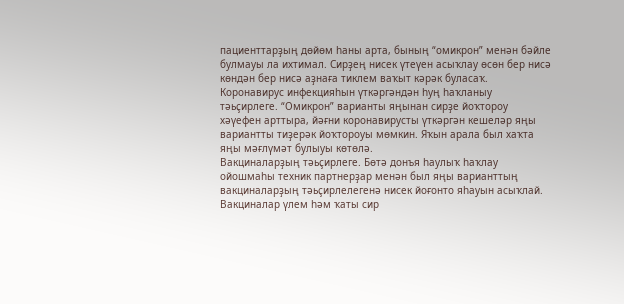пациенттарҙың дөйөм һаны арта, бының “омикрон” менән бәйле булмауы ла ихтимал. Сирҙең нисек үтеүен асыҡлау өсөн бер нисә көндән бер нисә аҙнаға тиклем ваҡыт кәрәк буласаҡ.
Коронавирус инфекцияһын үткәргәндән һуң һаҡланыу тәьҫирлеге. “Омикрон” варианты яңынан сирҙе йоҡтороу хәүефен арттыра, йәғни коронавирусты үткәргән кешеләр яңы вариантты тиҙерәк йоҡтороуы мөмкин. Яҡын арала был хаҡта яңы мәғлүмәт булыуы көтөлә.
Вакциналарҙың тәьҫирлеге. Бөтә донъя һаулыҡ һаҡлау ойошмаһы техник партнерҙар менән был яңы варианттың вакциналарҙың тәьҫирлелегенә нисек йоғонто яһауын асыҡлай. Вакциналар үлем һәм ҡаты сир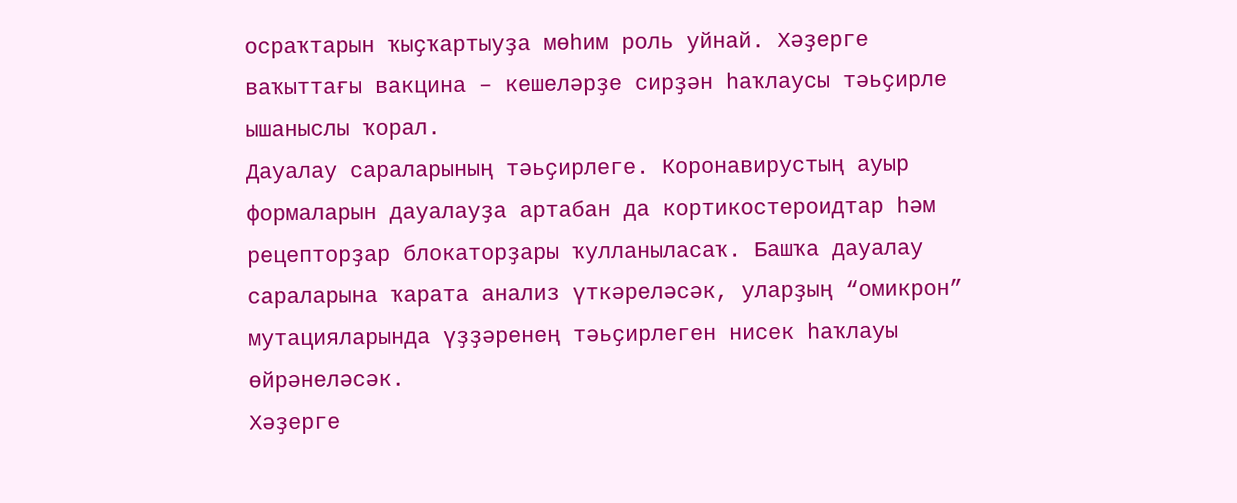осраҡтарын ҡыҫҡартыуҙа мөһим роль уйнай. Хәҙерге ваҡыттағы вакцина – кешеләрҙе сирҙән һаҡлаусы тәьҫирле ышаныслы ҡорал.
Дауалау сараларының тәьҫирлеге. Коронавирустың ауыр формаларын дауалауҙа артабан да кортикостероидтар һәм рецепторҙар блокаторҙары ҡулланыласаҡ. Башҡа дауалау сараларына ҡарата анализ үткәреләсәк, уларҙың “омикрон” мутацияларында үҙҙәренең тәьҫирлеген нисек һаҡлауы өйрәнеләсәк.
Хәҙерге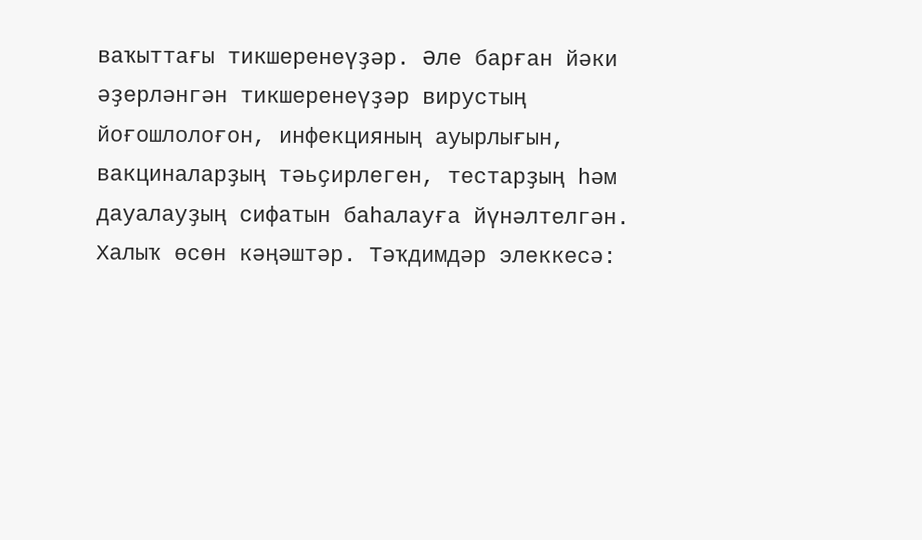ваҡыттағы тикшеренеүҙәр. Әле барған йәки әҙерләнгән тикшеренеүҙәр вирустың йоғошлолоғон, инфекцияның ауырлығын, вакциналарҙың тәьҫирлеген, тестарҙың һәм дауалауҙың сифатын баһалауға йүнәлтелгән.
Халыҡ өсөн кәңәштәр. Тәҡдимдәр элеккесә: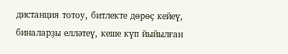дистанция тотоу, битлекте дөрөҫ кейеү, биналарҙы елләтеү, кеше күп йыйылған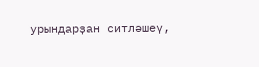урындарҙан ситләшеү,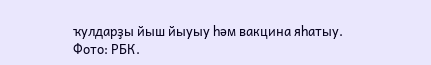ҡулдарҙы йыш йыуыу һәм вакцина яһатыу.
Фото: РБК.